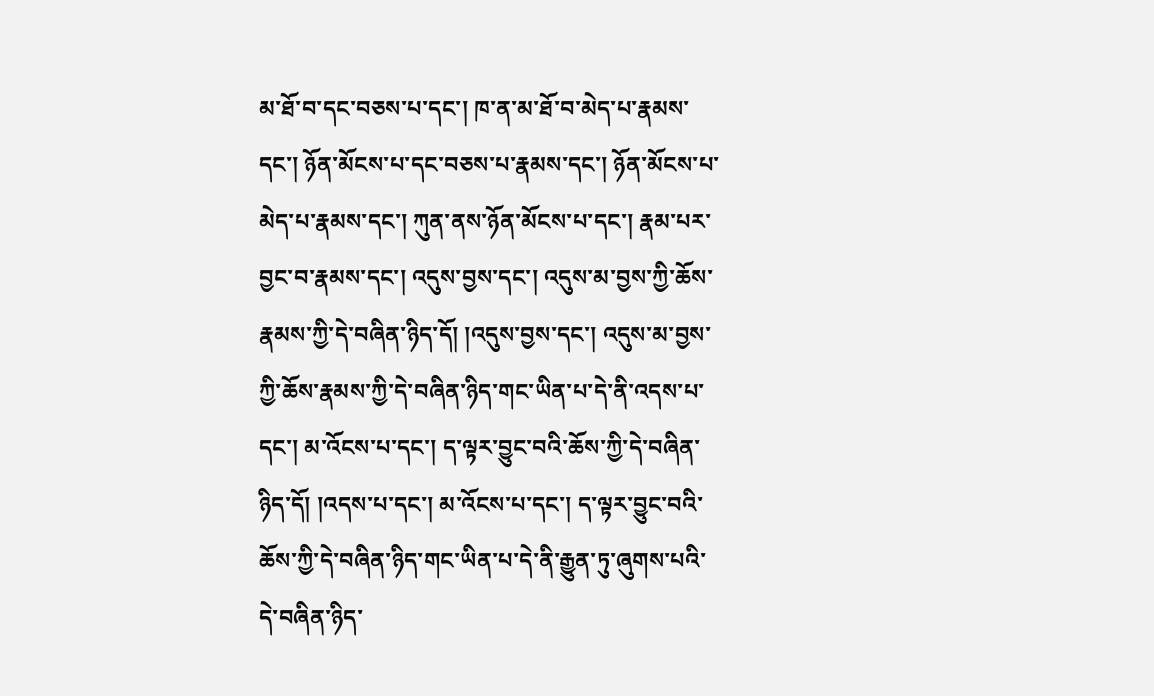མ་ཐོ་བ་དང་བཅས་པ་དང་། ཁ་ན་མ་ཐོ་བ་མེད་པ་རྣམས་དང་། ཉོན་མོངས་པ་དང་བཅས་པ་རྣམས་དང་། ཉོན་མོངས་པ་མེད་པ་རྣམས་དང་། ཀུན་ནས་ཉོན་མོངས་པ་དང་། རྣམ་པར་བྱང་བ་རྣམས་དང་། འདུས་བྱས་དང་། འདུས་མ་བྱས་ཀྱི་ཆོས་རྣམས་ཀྱི་དེ་བཞིན་ཉིད་དོ། །འདུས་བྱས་དང་། འདུས་མ་བྱས་ཀྱི་ཆོས་རྣམས་ཀྱི་དེ་བཞིན་ཉིད་གང་ཡིན་པ་དེ་ནི་འདས་པ་དང་། མ་འོངས་པ་དང་། ད་ལྟར་བྱུང་བའི་ཆོས་ཀྱི་དེ་བཞིན་ཉིད་དོ། །འདས་པ་དང་། མ་འོངས་པ་དང་། ད་ལྟར་བྱུང་བའི་ཆོས་ཀྱི་དེ་བཞིན་ཉིད་གང་ཡིན་པ་དེ་ནི་རྒྱུན་ཏུ་ཞུགས་པའི་དེ་བཞིན་ཉིད་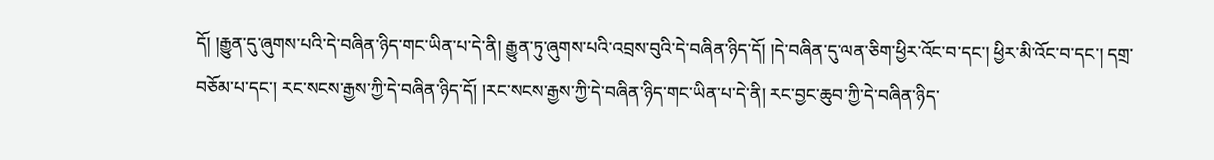དོ། །རྒྱུན་དུ་ཞུགས་པའི་དེ་བཞིན་ཉིད་གང་ཡིན་པ་དེ་ནི། རྒྱུན་ཏུ་ཞུགས་པའི་འབྲས་བུའི་དེ་བཞིན་ཉིད་དོ། །དེ་བཞིན་དུ་ལན་ཅིག་ཕྱིར་འོང་བ་དང་། ཕྱིར་མི་འོང་བ་དང་། དགྲ་བཅོམ་པ་དང་། རང་སངས་རྒྱས་ཀྱི་དེ་བཞིན་ཉིད་དོ། །རང་སངས་རྒྱས་ཀྱི་དེ་བཞིན་ཉིད་གང་ཡིན་པ་དེ་ནི། རང་བྱང་ཆུབ་ཀྱི་དེ་བཞིན་ཉིད་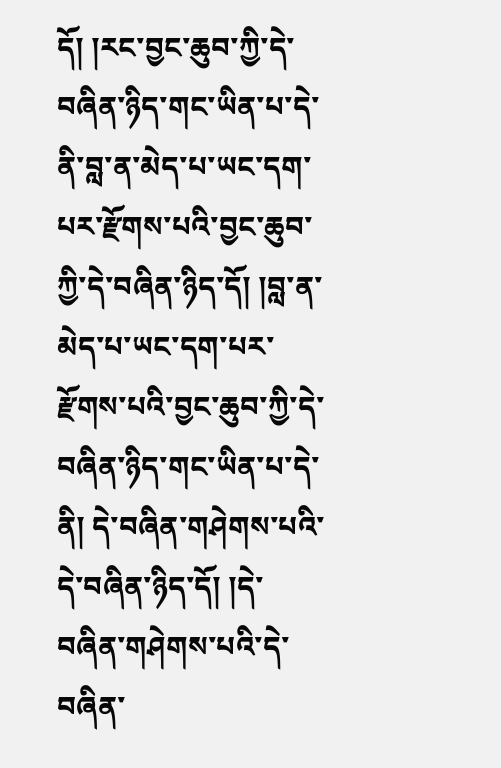དོ། །རང་བྱང་ཆུབ་ཀྱི་དེ་བཞིན་ཉིད་གང་ཡིན་པ་དེ་ནི་བླ་ན་མེད་པ་ཡང་དག་པར་རྫོགས་པའི་བྱང་ཆུབ་ཀྱི་དེ་བཞིན་ཉིད་དོ། །བླ་ན་མེད་པ་ཡང་དག་པར་རྫོགས་པའི་བྱང་ཆུབ་ཀྱི་དེ་བཞིན་ཉིད་གང་ཡིན་པ་དེ་ནི། དེ་བཞིན་གཤེགས་པའི་དེ་བཞིན་ཉིད་དོ། །དེ་བཞིན་གཤེགས་པའི་དེ་བཞིན་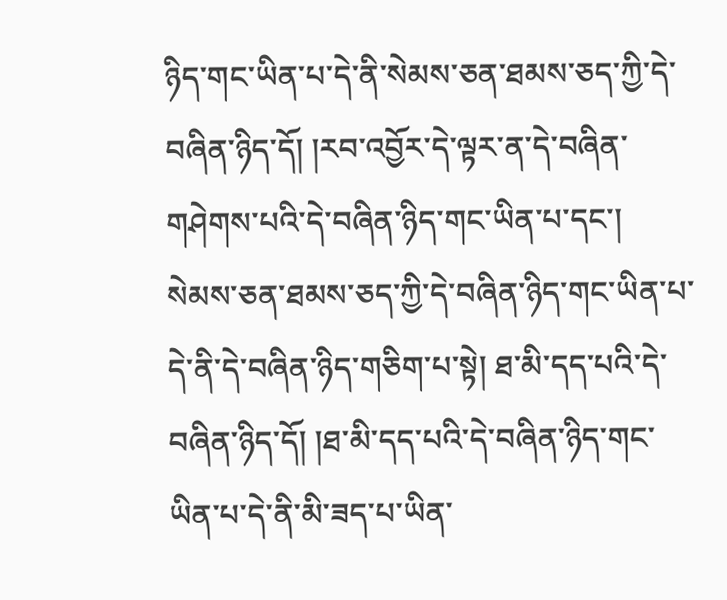ཉིད་གང་ཡིན་པ་དེ་ནི་སེམས་ཅན་ཐམས་ཅད་ཀྱི་དེ་བཞིན་ཉིད་དོ། །རབ་འབྱོར་དེ་ལྟར་ན་དེ་བཞིན་གཤེགས་པའི་དེ་བཞིན་ཉིད་གང་ཡིན་པ་དང་། སེམས་ཅན་ཐམས་ཅད་ཀྱི་དེ་བཞིན་ཉིད་གང་ཡིན་པ་དེ་ནི་དེ་བཞིན་ཉིད་གཅིག་པ་སྟེ། ཐ་མི་དད་པའི་དེ་བཞིན་ཉིད་དོ། །ཐ་མི་དད་པའི་དེ་བཞིན་ཉིད་གང་ཡིན་པ་དེ་ནི་མི་ཟད་པ་ཡིན་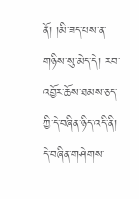ནོ། །མི་ཟད་པས་ན་གཉིས་སུ་མེད་དེ། རབ་འབྱོར་ཆོས་ཐམས་ཅད་ཀྱི་དེ་བཞིན་ཉིད་འདི་ནི། དེ་བཞིན་གཤེགས་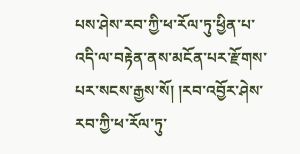པས་ཤེས་རབ་ཀྱི་ཕ་རོལ་ཏུ་ཕྱིན་པ་འདི་ལ་བརྟེན་ནས་མངོན་པར་རྫོགས་པར་སངས་རྒྱས་སོ། །རབ་འབྱོར་ཤེས་རབ་ཀྱི་ཕ་རོལ་ཏུ་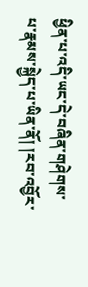ཕྱིན་པ་འདི་ཡང་དེ་བཞིན་གཤེགས་པ་རྣམས་སྐྱེད་པ་ཡིན་ནོ། །རབ་འབྱོར་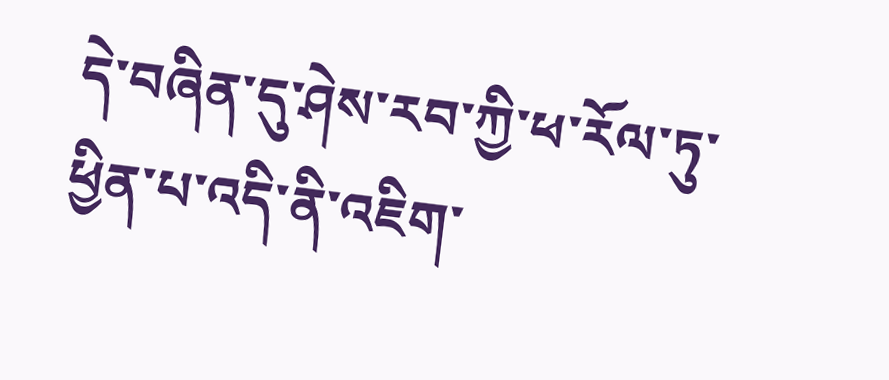དེ་བཞིན་དུ་ཤེས་རབ་ཀྱི་ཕ་རོལ་ཏུ་ཕྱིན་པ་འདི་ནི་འཇིག་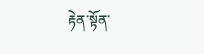རྟེན་སྟོན་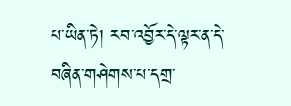པ་ཡིན་ཏེ། རབ་འབྱོར་དེ་ལྟར་ན་དེ་བཞིན་གཤེགས་པ་དགྲ་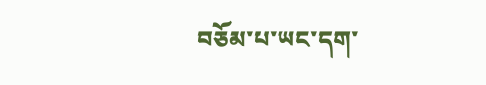བཅོམ་པ་ཡང་དག་